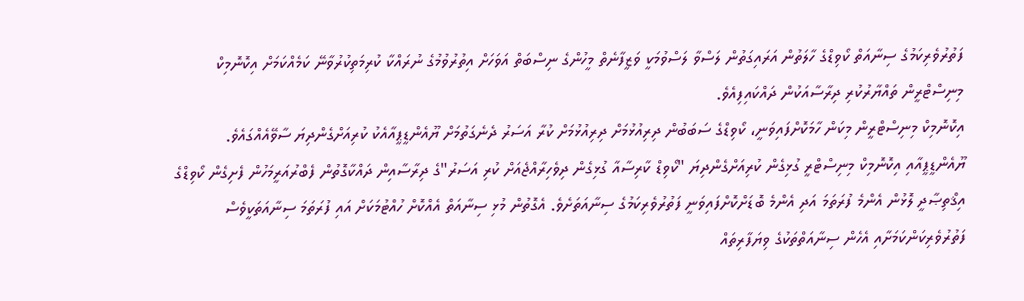ފަތުރުވެރިކަމުގެ ސިނާއަތް ކޯވިޑްގެ ހާލަތުން އަރައިގަތުން ލަސްވާ ލަސްވުމަކީ ވަޒީފާނެތް މީހުންގެ ނިސްބަތް އަވަހަށް އިތުރުވުމުގެ ނުރައްކާ ކުރިމަތިކުރުވާނޭ ކަމެއްކަމަށް އިކޮނޮމިކް މިނިސްޓްރީން ތައްޔާރުކުރި ދިރާސާއަކުން ދައްކައިފިއެވެ.
އިކޮނޮމިކް މިނިސްޓްރީން މިކަން ހާމަކޮށްފައިވަނީ، ކޯވިޑްގެ ސަބަބުން ދިރިއުޅުމަށް ދިރިއުޅުމަށް ކުރާ އަސަރު ދެނެގަތުމަށް ޔޫއެންޑީޕީއާއެކު ކުރިއަށްގެންދިޔަ ސާވޭއެއްގައެވެ.
ޔޫއެންޑީޕީއާއި އިކޮނޮމިކް މިނިސްޓްރީ ގުޅިގެން ކުރިއަށްގެންދިޔަ "ކޯވިޑް ކާރިސާއާ ގުޅިގެން ދިވެހިރާއްޖެއަށް ކުރި އަސަރު"ގެ ދިރާސާއިން ދައްކާގޮތުން ފެބްރުއަރީމަހުން ފެށިގެން ކޯވިޑްގެ އިޤްތިޞާދީ ލޮޅުން އެންމެ ފުރަތަމަ އަދި އެންމެ ބޮޑަށްކޮށްފައިވަނީ ފަތުރުވެރިކަމުގެ ސިނާއަތަށެވެ. އެގޮތުން މުޅި ސިނާއަތް އެއްކޮށް ހުއްޓުމަކަށް އައި ފުރަތަމަ ސިނާއަތަކީވެސް ފަތުރުވެރިކަންކަމަށާއި އެހެން ސިނާއަތްތަކުގެ ވިޔަފާރިތައް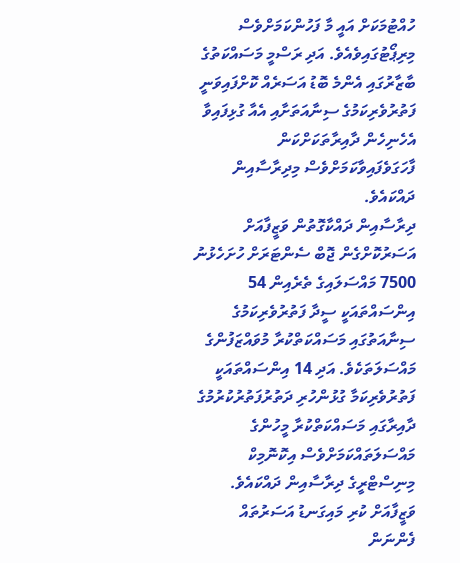ހުއްޓުމަކަށް އައީ މާ ފަހުންކަމަށްވެސް މިރިޕޯޓުގައިވެއެވެ. އަދި ރަސްމީ މަސައްކަތުގެ ބާޒާރުގައި އެންމެ ބޮޑު އަސަރެއް ކޮށްފައިވަނީ ފަތުރުވެރިކަމުގެ ސިނާއަތަށާއި އެއާ ގުޅިފައިވާ އެހެނިހެން ދާއިރާތަކަށްކަން ފާހަގަވެފައިވާކަމަށްވެސް މިދިރާސާއިން ދައްކައެވެ.
ދިރާސާއިން ދައްކާގޮތުން ވަޒީފާއަށް އަސަރުކޮށްގެން ޖޮބް ސެންޓަރަށް ހުށަހެޅުނު 7500 މައްސަލައިގެ ތެރެއިން 54 އިންސައްތައަކީ ސީދާ ފަތުރުވެރިކަމުގެ ސިނާއަތުގައި މަސައްކަތްކުރާ މުވައްޒަފުންގެ މައްސަލަތަކެވެ. އަދި 14 އިންސައްތައަކީ ފަތުރުވެރިކަމާ ގުޅުންހުރި ދަތުރުފަތުރުކުރުމުގެ ދާއިރާގައި މަސައްކަތްކުރާ މީހުންގެ މައްސަލަތައްކަމަށްވެސް އިކޮނޮމިކް މިނިސްޓްރީގެ ދިރާސާއިން ދައްކައެވެ.
ވަޒީފާއަށް ކުރި މައިގަނޑު އަސަރުތައް ފެންނަން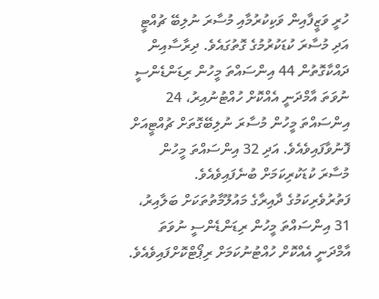ހުރީ ވަޒީފާއިން ވަކިކުރުމާއި މުސާރަ ނުލިބޭ ޗުއްޓީ އަދި މުސާރަ ކުޑަކުރުމުގެ ގޮތުގައެވެ. ދިރާސާއިން ދައްކާގޮތުން 44 އިންސައްތަ މީހުން ރިޑަންޑެންސީ ނުވަތަ އާމްދަނީ އެއްކޮށް ހުއްޓުނުއިރު، 24 އިންސައްތަ މީހުން މުސާރަ ނުލިބޭގޮތަށް ޗުއްޓީއަށް ފޮނުވާފައިވެއެވެ. އަދި 32 އިންސައްތަ މީހުން މުސާރަ ކުޑަކުރިކަމަށް ބުނެފައިވެއެވެ.
ފަތުރުވެރިކަމުގެ ދާއިރާގެ މައުލޫމާތުތަކަށް ބަލާއިރު، 31 އިންސައްތަ މީހުން ރިޑަންޑެންސީ ނުވަތަ އާމްދަނީ އެއްކޮށް ހުއްޓުނުކަމަށް ރިޕޯޓްކޮށްފައިވެއެވެ.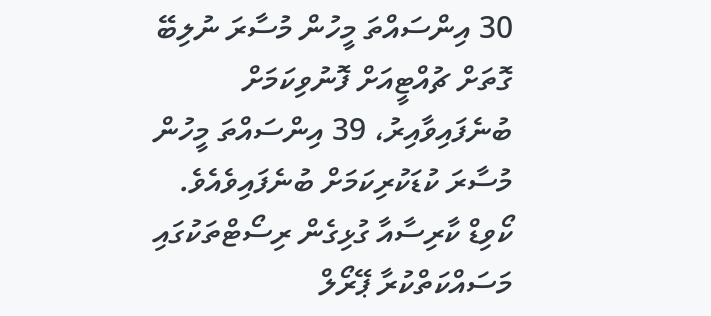30 އިންސައްތަ މީހުން މުސާރަ ނުލިބޭ ގޮތަށް ޗުއްޓީއަށް ފޮނުވިކަމަށް ބުނެފައިވާއިރު، 39 އިންސައްތަ މީހުން މުސާރަ ކުޑަކުރިކަމަށް ބުނެފައިވެއެވެ.
ކޯވިޑް ކާރިސާއާ ގުޅިގެން ރިސޯޓްތަކުގައި މަސައްކަތްކުރާ ޕޭރޯލް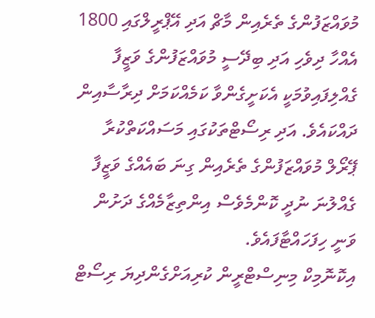މުވައްޒަފުންގެ ތެރެއިން މާޗް އަދި އޭޕްރީލްގައި 1800 އެއްހާ ދިވެހި އަދި ބިދޭސީ މުވައްޒަފުންގެ ވަޒީފާ ގެއްލިފައިވުމަކީ އެކަށީގެންވާ ކަމެއްކަމަށް ދިރާސާއިން ދައްކައެވެ. އަދި ރިސޯޓްތަކުގައި މަސައްކަތްކުރާ ޕޭރޯލް މުވައްޒަފުންގެ ތެރެއިން ގިނަ ބައެއްގެ ވަޒީފާ ގެއްލުނަ ނުދީ ކޮންމެވެސް އިންތިޒާމެއްގެ ދަށުން ވަނީ ހިފަހައްޓާފައެވެ.
އިކޮނޮމިކް މިނިސްޓްރީން ކުރިއަށްގެންދިޔަ ރިސޯޓް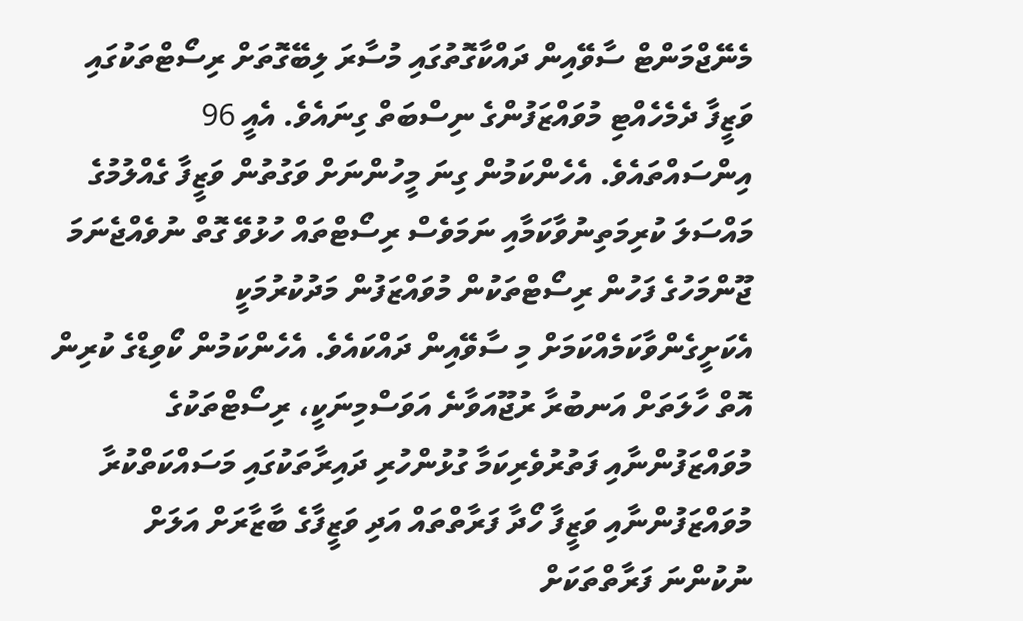މެނޭޖްމަންޓް ސާވޭއިން ދައްކާގޮތުގައި މުސާރަ ލިބޭގޮތަށް ރިސޯޓްތަކުގައި ވަޒީފާ ދެމެހެއްޓި މުވައްޒަފުންގެ ނިސްބަތް ގިނައެވެ. އެއީ 96 އިންސައްތައެވެ. އެހެންކަމުން ގިނަ މީހުންނަށް ވަގުތުން ވަޒީފާ ގެއްލުމުގެ މައްސަލަ ކުރިމަތިނުވާކަމާއި ނަމަވެސް ރިސޯޓްތައް ހުޅުވޭ ގޮތް ނުވެއްޖެނަމަ ޖޫންމަހުގެ ފަހުން ރިސޯޓްތަކުން މުވައްޒަފުން މަދުކުރުމަކީ އެކަށީގެންވާކަމެއްކަމަށް މި ސާވޭއިން ދައްކައެވެ. އެހެންކަމުން ކޯވިޑްގެ ކުރިން އޮތް ހާލަތަށް އަނބުރާ ރުޖޫއަވާނެ އަވަސްމިނަކީ، ރިސޯޓްތަކުގެ މުވައްޒަފުންނާއި ފަތުރުވެރިކަމާ ގުޅުންހުރި ދައިރާތަކުގައި މަސައްކަތްކުރާ މުވައްޒަފުންނާއި ވަޒީފާ ހޯދާ ފަރާތްތައް އަދި ވަޒީފާގެ ބާޒާރަށް އަލަށް ނުކުންނަ ފަރާތްތަކަށް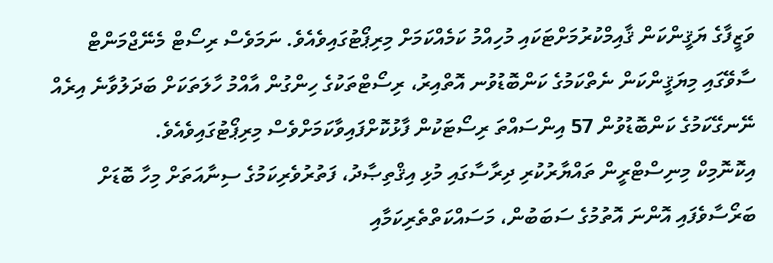ވަޒީފާގެ ޔަޤީންކަން ޤާއިމްކުރުމަށްޓަކައި މުހިއްމު ކަމެއްކަމަށް މިރިޕޯޓުގައިވެއެވެ. ނަމަވެސް ރިސޯޓް މެނޭޖްމަންޓް ސާވޭގައި މިޔަޤީންކަން ނެތްކަމުގެ ކަންބޮޑުވުނ އޮތްއިރު، ރިސޯޓްތަކުގެ ހިންގުން އާއްމު ހާލަތަކަށް ބަދަލުވާނެ އިރެއް ނޭނގޭކަމުގެ ކަންބޮޑުވުން 57 އިންސައްތަ ރިސޯޓަކުން ފާޅުކޮށްފައިވާކަމަށްވެސް މިރިޕޯޓުގައިވެއެވެ.
އިކޮނޮމިކް މިނިސްޓްރީން ތައްޔާރުކުރި ދިރާސާގައި މުޅި އިޤްތިޞާދު، ފަތުރުވެރިކަމުގެ ސިނާއަތަށް މިހާ ބޮޑަށް ބަރޯސާވެފައި އޮންނަ އޮތުމުގެ ސަބަބުން، މަސައްކަތްތެރިކަމާއި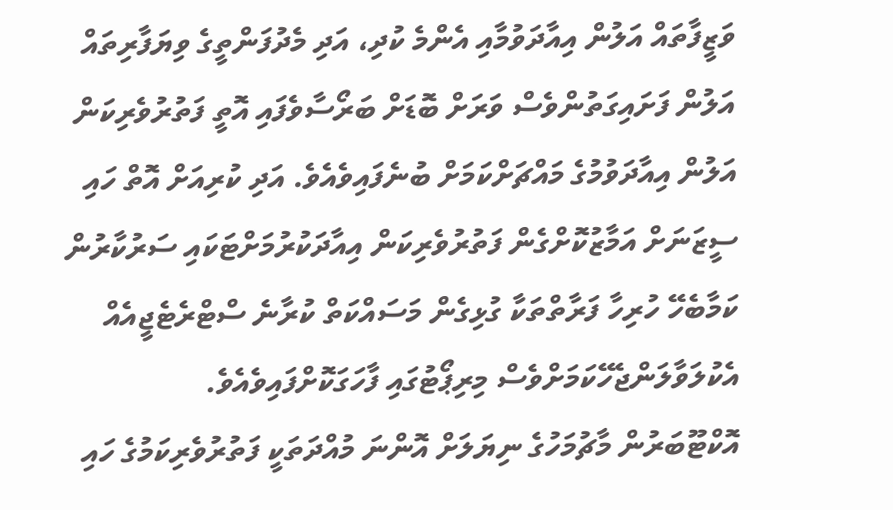ވަޒީފާތައް އަލުން އިއާދަވުމާއި އެންމެ ކުދި، އަދި މެދުފަންތީގެ ވިޔަފާރިތައް އަލުން ފަށައިގަތުންވެސް ވަރަށް ބޮޑަށް ބަރޯސާވެފައި އޮތީ ފަތުރުވެރިކަން އަލުން އިއާދަވުމުގެ މައްޗަށްކަމަށް ބުނެފައިވެއެވެ. އަދި ކުރިއަށް އޮތް ހައި ސީޒަނަށް އަމާޒުކޮށްގެން ފަތުރުވެރިކަން އިއާދަކުރުމަށްޓަކައި ސަރުކާރުން ކަމާބެހޭ ހުރިހާ ފަރާތްތަކާ ގުޅިގެން މަސައްކަތް ކުރާނެ ސްޓްރެޓެޖީއެއް އެކުލަވާލަންޖެހޭކަމަށްވެސް މިރިޕޯޓުގައި ފާހަގަކޮށްފައިވެއެވެ.
އޮކްޓޫބަރުން މާޗުމަހުގެ ނިޔަލަށް އޮންނަ މުއްދަތަކީ ފަތުރުވެރިކަމުގެ ހައި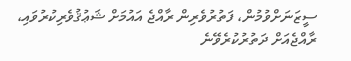ސީޒަނަށްވުމުން، ފަތުރުވެރިން ރާއްޖެ އައުމަށް ޝަޢުޤުވެރިކުރުވައި، ރާއްޖެއަށް ދަތުރުކުރެވޭނެ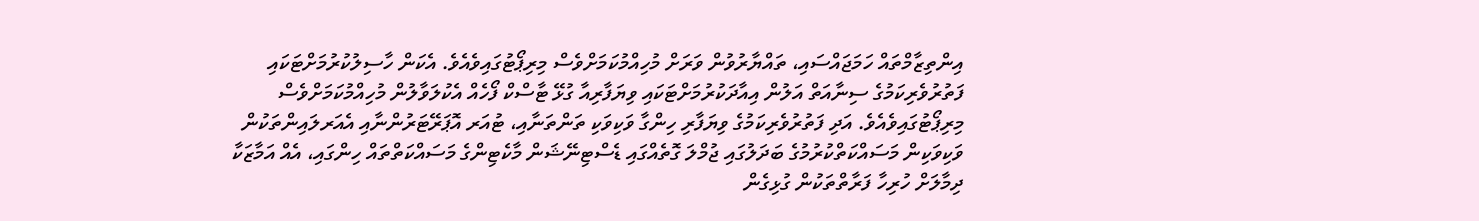އިންތިޒާމްތައް ހަމަޖައްސައި، ތައްޔާރުވުން ވަރަށް މުހިއްމުކަމަށްވެސް މިރިޕޯޓުގައިވެއެވެ. އެކަން ހާސިލުކުރުމަށްޓަކައި ފަތުރުވެރިކަމުގެ ސިނާއަތް އަލުން އިއާދަކުރުމަށްޓަކައި ވިޔަފާރިއާ ގުޅޭ ޓާސްކް ފޯހެއް އެކުލަވާލުން މުހިއްމުކަމަށްވެސް މިރިޕޯޓުގައިވެއެވެ. އަދި ފަތުރުވެރިކަމުގެ ވިޔަފާރި ހިންގާ ވަކިވަކި ތަންތަނާއި، ޓުއަރ އޮޕަރޭޓަރުންނާއި އެއަރލައިންތަކުން ވަކިވަކިން މަސައްކަތްކުރުމުގެ ބަދަލުގައި ޖުމްލަ ގޮތެއްގައި ޑެސްޓިނޭޝަން މާކެޓިންގެ މަސައްކަތްތައް ހިންގައި، އެއް އަމާޒަކާ ދިމާލަށް ހުރިހާ ފަރާތްތަކުން ގުޅިގެން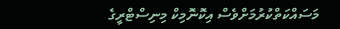މަސައްކަތްކުރުމަށްވެސް އިކޮނޮމިކް މިނިސްޓްރީގެ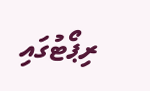ރިޕޯޓުގައި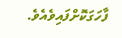ފާހަގަކޮށްފައިވެއެވެ.